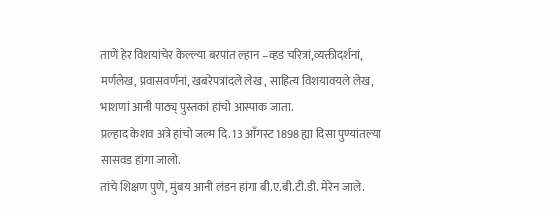ताणें हेर विशयांचेर केल्ल्या बरपांत ल्हान –व्हड चरित्रां,व्यक्तीदर्शनां, मर्णलेख, प्रवासवर्णनां, खबरेपत्रांदले लेख , साहित्य विशयावयले लेख, भाशणां आनी पाठ्य् पुस्तकां हांचो आस्पाक जाता.
प्रल्हाद केशव अत्रे हांचो जल्म दि. 13 आँगस्ट 1898 ह्या दिसा पुण्यांतल्या सासवड हांगा जालो.
तांचे शिक्षण पुणे, मुंबय आनी लंडन हांगा बी.ए.बी.टी.डी. मेरेन जाले.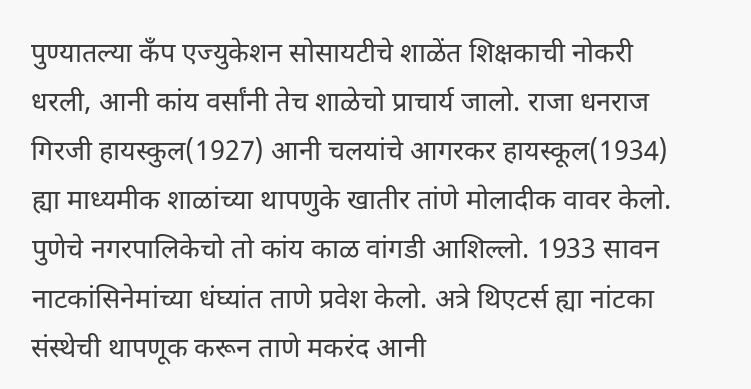पुण्यातल्या कँप एज्युकेशन सोसायटीचे शाळेंत शिक्षकाची नोकरी धरली, आनी कांय वर्सांनी तेच शाळेचो प्राचार्य जालो. राजा धनराज गिरजी हायस्कुल(1927) आनी चलयांचे आगरकर हायस्कूल(1934) ह्या माध्यमीक शाळांच्या थापणुके खातीर तांणे मोलादीक वावर केलो. पुणेचे नगरपालिकेचो तो कांय काळ वांगडी आशिल्लो. 1933 सावन नाटकांसिनेमांच्या धंघ्यांत ताणे प्रवेश केलो. अत्रे थिएटर्स ह्या नांटका संस्थेची थापणूक करून ताणे मकरंद आनी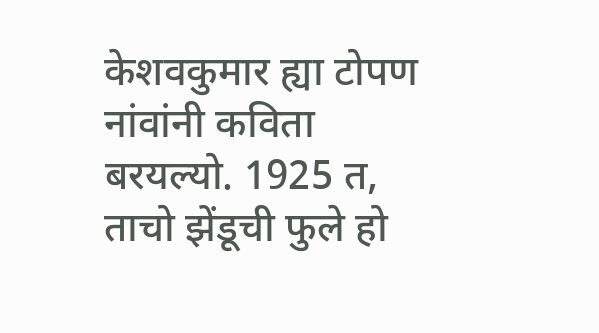केशवकुमार ह्या टोपण नांवांनी कविता बरयल्यो. 1925 त, ताचो झेंडूची फुले हो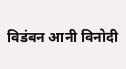विडंबन आनी विनोदी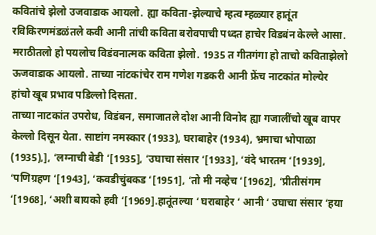कवितांचे झेलो उजवाडाक आयलो. ह्या कविता-झेल्याचे म्हत्व म्हळ्यार हातूंत रविकिरणमंडळंतले कवी आनी तांची कविता बरोवपाची पध्दत हाचेर विडबंन केल्ले आसा. मराठीतलो हो पयलोच विडंवनात्मक कविता झेलो. 1935 त गीतगंगा हो ताचो कविताझेलो ऊजवाडाक आयलो. ताच्या नांटकांचेर राम गणेश गडकरी आनी फ्रेंच नाटकांत मोल्येर हांचो खूब प्रभाव पडिल्लो दिसता.
ताच्या नाटकांत उपरोध, विडंबन, समाजातले दोश आनी विनोद ह्या गजालींचो खूब वापर केल्लो दिसून येता. साष्टांग नमस्कार (1933), घराबाहेर (1934), भ्रमाचा भोपाळा (1935),], ‘लग्नाची बेडी ‘[1935], ‘उघाचा संसार ‘[1933], ‘वंदे भारतम ‘[1939], ‘पणिग्रहण ‘[1943], ‘कवडीचुंबकड ‘[1951], ‘तो मी नव्हेच ‘[1962], ‘प्रीतीसंगम ‘[1968], ‘अशी बायको हवी ‘[1969].हातूंतल्या ‘ घराबाहेर ‘ आनी ‘ उघाचा संसार ‘हया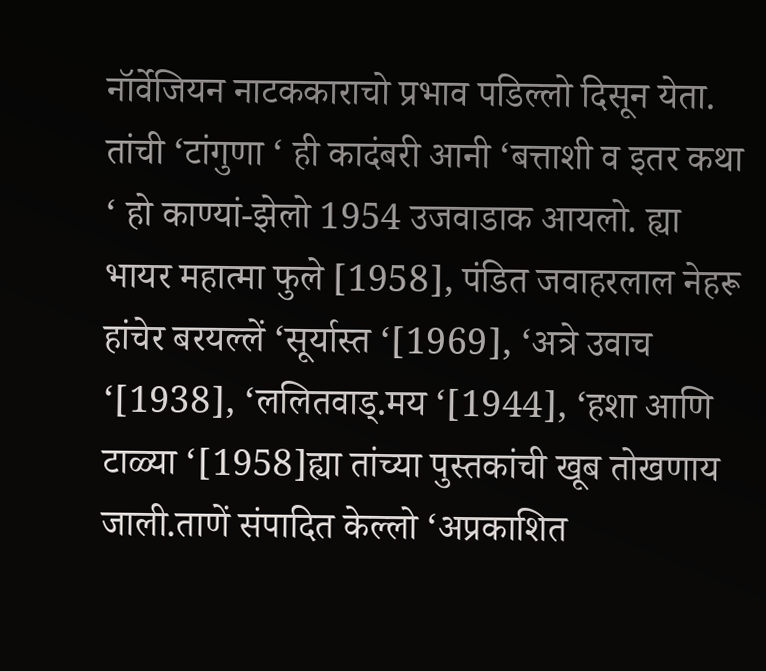नॉर्वेजियन नाटककाराचो प्रभाव पडिल्लो दिसून येता.
तांची ‘टांगुणा ‘ ही कादंबरी आनी ‘बत्ताशी व इतर कथा ‘ हो काण्यां-झेलो 1954 उजवाडाक आयलो. ह्या भायर महात्मा फुले [1958], पंडित जवाहरलाल नेहरू हांचेर बरयल्लें ‘सूर्यास्त ‘[1969], ‘अत्रे उवाच ‘[1938], ‘ललितवाड्.मय ‘[1944], ‘हशा आणि टाळ्या ‘[1958]ह्या तांच्या पुस्तकांची खूब तोखणाय जाली.ताणें संपादित केल्लो ‘अप्रकाशित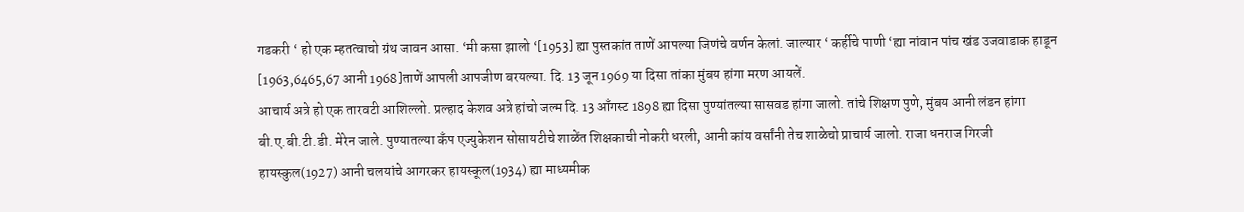गडकरी ‘ हो एक म्हतत्वाचो ग्रंथ जावन आसा. ‘मी कसा झालो ‘[1953] ह्या पुस्तकांत ताणें आपल्या जिणंचे वर्णन केलां. जाल्यार ‘ कर्हीचे पाणी ‘ह्या नांवान पांच खंड उजवाडाक हाडून [1963,6465,67 आनी 1968]ताणें आपली आपजीण बरयल्या. दि. 13 जून 1969 या दिसा तांका मुंबय हांगा मरण आयलें.
आचार्य अत्रे हो एक तारवटी आशिल्लो. प्रल्हाद केशव अत्रे हांचो जल्म दि. 13 आँगस्ट 1898 ह्या दिसा पुण्यांतल्या सासवड हांगा जालो. तांचे शिक्षण पुणे, मुंबय आनी लंडन हांगा बी.ए.बी.टी.डी. मेरेन जाले. पुण्यातल्या कँप एज्युकेशन सोसायटीचे शाळेंत शिक्षकाची नोकरी धरली, आनी कांय वर्सांनी तेच शाळेचो प्राचार्य जालो. राजा धनराज गिरजी हायस्कुल(1927) आनी चलयांचे आगरकर हायस्कूल(1934) ह्या माध्यमीक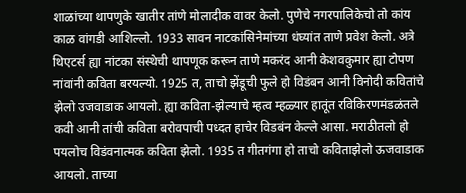शाळांच्या थापणुके खातीर तांणे मोलादीक वावर केलो. पुणेचे नगरपालिकेचो तो कांय काळ वांगडी आशिल्लो. 1933 सावन नाटकांसिनेमांच्या धंघ्यांत ताणे प्रवेश केलो. अत्रे थिएटर्स ह्या नांटका संस्थेची थापणूक करून ताणे मकरंद आनी केशवकुमार ह्या टोपण नांवांनी कविता बरयल्यो. 1925 त, ताचो झेंडूची फुले हो विडंबन आनी विनोदी कवितांचे झेलो उजवाडाक आयलो. ह्या कविता-झेल्याचे म्हत्व म्हळ्यार हातूंत रविकिरणमंडळंतले कवी आनी तांची कविता बरोवपाची पध्दत हाचेर विडबंन केल्ले आसा. मराठीतलो हो पयलोच विडंवनात्मक कविता झेलो. 1935 त गीतगंगा हो ताचो कविताझेलो ऊजवाडाक आयलो. ताच्या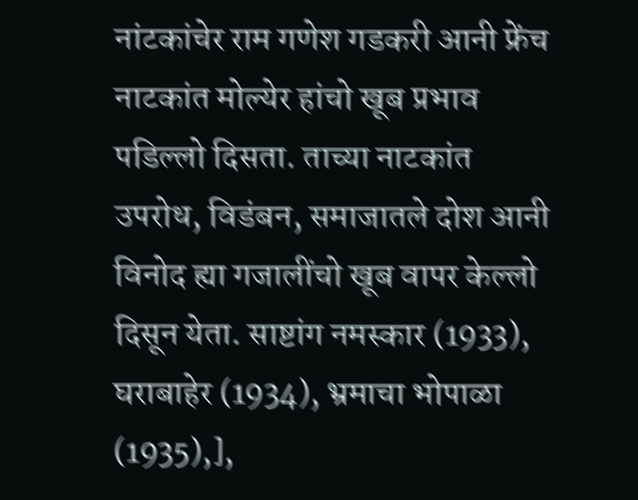नांटकांचेर राम गणेश गडकरी आनी फ्रेंच नाटकांत मोल्येर हांचो खूब प्रभाव पडिल्लो दिसता. ताच्या नाटकांत उपरोध, विडंबन, समाजातले दोश आनी विनोद ह्या गजालींचो खूब वापर केल्लो दिसून येता. साष्टांग नमस्कार (1933), घराबाहेर (1934), भ्रमाचा भोपाळा (1935),],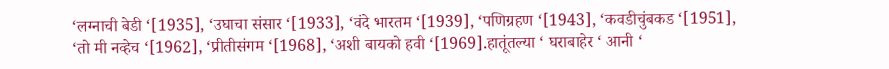‘लग्नाची बेडी ‘[1935], ‘उघाचा संसार ‘[1933], ‘वंदे भारतम ‘[1939], ‘पणिग्रहण ‘[1943], ‘कवडीचुंबकड ‘[1951], ‘तो मी नव्हेच ‘[1962], ‘प्रीतीसंगम ‘[1968], ‘अशी बायको हवी ‘[1969].हातूंतल्या ‘ घराबाहेर ‘ आनी ‘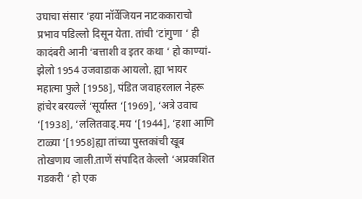उघाचा संसार ‘हया नॉर्वेजियन नाटककाराचो प्रभाव पडिल्लो दिसून येता. तांची ‘टांगुणा ‘ ही कादंबरी आनी ‘बत्ताशी व इतर कथा ‘ हो काण्यां-झेलो 1954 उजवाडाक आयलो. ह्या भायर महात्मा फुले [1958], पंडित जवाहरलाल नेहरू हांचेर बरयल्लें ‘सूर्यास्त ‘[1969], ‘अत्रे उवाच ‘[1938], ‘ललितवाड्.मय ‘[1944], ‘हशा आणि टाळ्या ‘[1958]ह्या तांच्या पुस्तकांची खूब तोखणाय जाली.ताणें संपादित केल्लो ‘अप्रकाशित गडकरी ‘ हो एक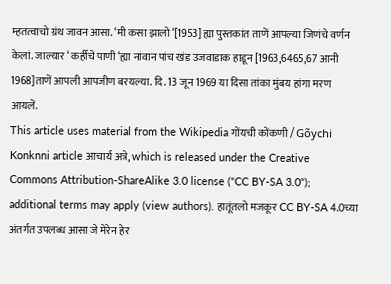म्हतत्वाचो ग्रंथ जावन आसा. ‘मी कसा झालो ‘[1953] ह्या पुस्तकांत ताणें आपल्या जिणंचे वर्णन केलां. जाल्यार ‘ कर्हीचे पाणी ‘ह्या नांवान पांच खंड उजवाडाक हाडून [1963,6465,67 आनी 1968]ताणें आपली आपजीण बरयल्या. दि. 13 जून 1969 या दिसा तांका मुंबय हांगा मरण आयलें.
This article uses material from the Wikipedia गोंयची कोंकणी / Gõychi Konknni article आचार्य अत्रे, which is released under the Creative Commons Attribution-ShareAlike 3.0 license ("CC BY-SA 3.0"); additional terms may apply (view authors). हातूंतलो मजकूर CC BY-SA 4.0च्या अंतर्गत उपलब्ध आसा जे मेरेन हेर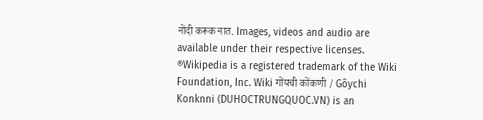नोंदी करूक नात. Images, videos and audio are available under their respective licenses.
®Wikipedia is a registered trademark of the Wiki Foundation, Inc. Wiki गोंयची कोंकणी / Gõychi Konknni (DUHOCTRUNGQUOC.VN) is an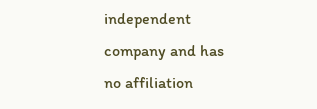independent company and has no affiliation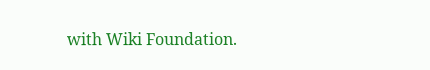with Wiki Foundation.